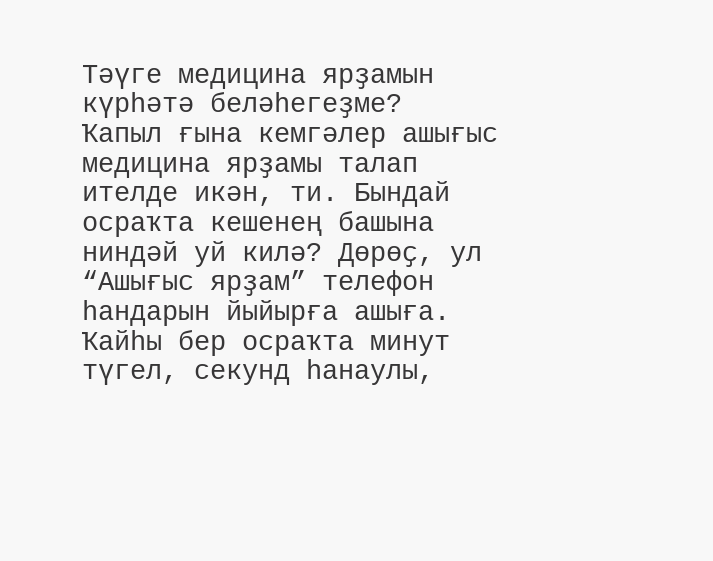Тәүге медицина ярҙамын күрһәтә беләһегеҙме?
Ҡапыл ғына кемгәлер ашығыс медицина ярҙамы талап ителде икән, ти. Бындай осраҡта кешенең башына ниндәй уй килә? Дөрөҫ, ул “Ашығыс ярҙам” телефон һандарын йыйырға ашыға. Ҡайһы бер осраҡта минут түгел, секунд һанаулы,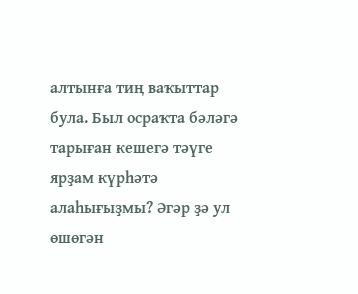алтынға тиң ваҡыттар була. Был осраҡта бәләгә тарыған кешегә тәүге ярҙам күрһәтә алаһығыҙмы? Әгәр ҙә ул өшөгән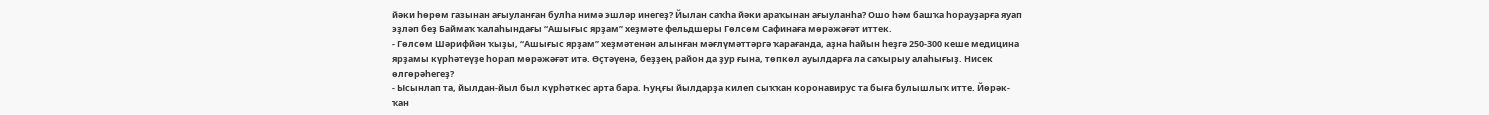йәки һөрөм газынан ағыуланған булһа нимә эшләр инегеҙ? Йылан саҡһа йәки араҡынан ағыуланһа? Ошо һәм башҡа һорауҙарға яуап эҙләп беҙ Баймаҡ ҡалаһындағы “Ашығыс ярҙам” хеҙмәте фельдшеры Гөлсөм Сафинаға мөрәжәғәт иттек.
- Гөлсөм Шәрифйән ҡыҙы, “Ашығыс ярҙам” хеҙмәтенән алынған мәғлүмәттәргә ҡарағанда, аҙна һайын һеҙгә 250-300 кеше медицина ярҙамы күрһәтеүҙе һорап мөрәжәғәт итә. Өҫтәүенә, беҙҙең район да ҙур ғына, төпкөл ауылдарға ла саҡырыу алаһығыҙ. Нисек өлгөрәһегеҙ?
- Ысынлап та, йылдан-йыл был күрһәткес арта бара. Һуңғы йылдарҙа килеп сыҡҡан коронавирус та быға булышлыҡ итте. Йөрәк-ҡан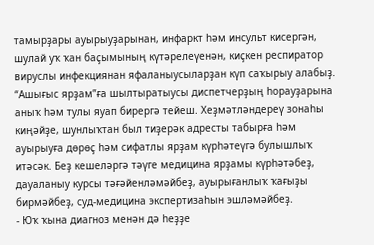тамырҙары ауырыуҙарынан, инфаркт һәм инсульт кисергән, шулай уҡ ҡан баҫымының күтәрелеүенән, киҫкен респиратор вируслы инфекциянан яфаланыусыларҙан күп саҡырыу алабыҙ.
“Ашығыс ярҙам”ға шылтыратыусы диспетчерҙың һорауҙарына аныҡ һәм тулы яуап бирергә тейеш. Хеҙмәтләндереү зонаһы киңәйҙе, шунлыҡтан был тиҙерәк адресты табырға һәм ауырыуға дөрөҫ һәм сифатлы ярҙам күрһәтеүгә булышлыҡ итәсәк. Беҙ кешеләргә тәүге медицина ярҙамы күрһәтәбеҙ, дауаланыу курсы тәғәйенләмәйбеҙ, ауырығанлыҡ ҡағыҙы бирмәйбеҙ, суд-медицина экспертизаһын эшләмәйбеҙ.
- Юҡ ҡына диагноз менән дә һеҙҙе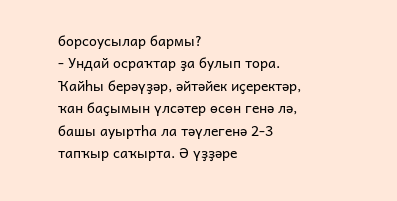борсоусылар бармы?
- Ундай осраҡтар ҙа булып тора. Ҡайһы берәүҙәр, әйтәйек иҫеректәр, ҡан баҫымын үлсәтер өсөн генә лә, башы ауыртһа ла тәүлегенә 2-3 тапҡыр саҡырта. Ә үҙҙәре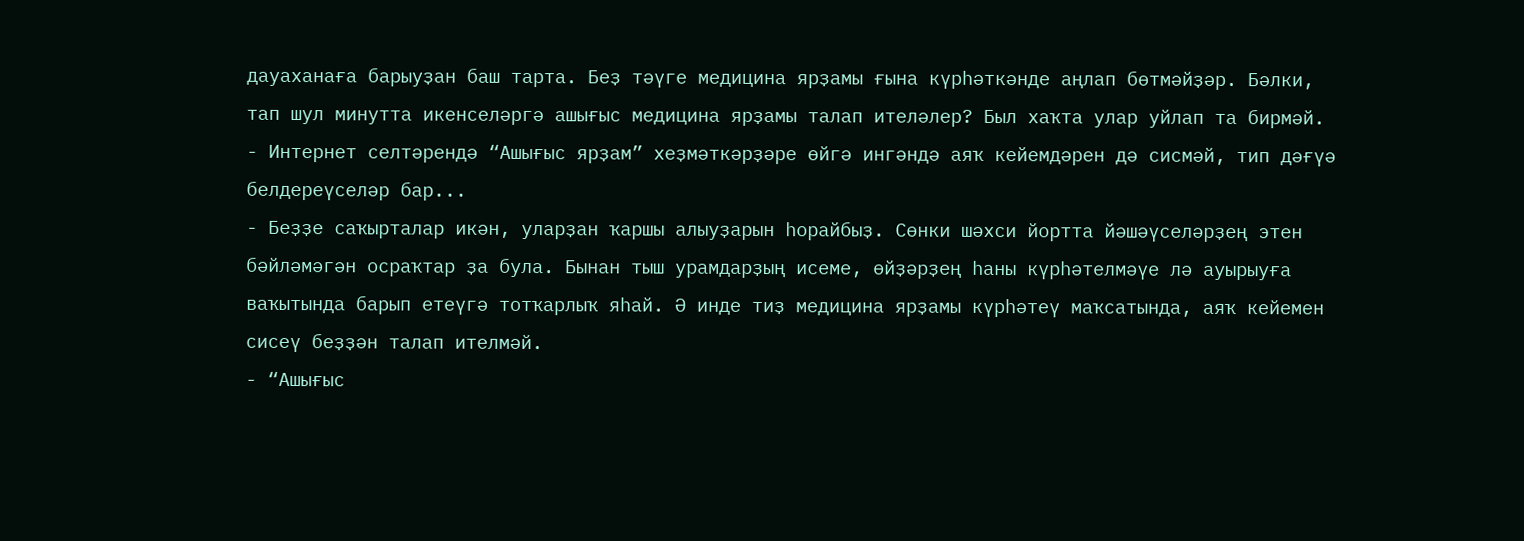дауаханаға барыуҙан баш тарта. Беҙ тәүге медицина ярҙамы ғына күрһәткәнде аңлап бөтмәйҙәр. Бәлки, тап шул минутта икенселәргә ашығыс медицина ярҙамы талап ителәлер? Был хаҡта улар уйлап та бирмәй.
- Интернет селтәрендә “Ашығыс ярҙам” хеҙмәткәрҙәре өйгә ингәндә аяҡ кейемдәрен дә сисмәй, тип дәғүә белдереүселәр бар...
- Беҙҙе саҡырталар икән, уларҙан ҡаршы алыуҙарын һорайбыҙ. Сөнки шәхси йортта йәшәүселәрҙең этен бәйләмәгән осраҡтар ҙа була. Бынан тыш урамдарҙың исеме, өйҙәрҙең һаны күрһәтелмәүе лә ауырыуға ваҡытында барып етеүгә тотҡарлыҡ яһай. Ә инде тиҙ медицина ярҙамы күрһәтеү маҡсатында, аяҡ кейемен сисеү беҙҙән талап ителмәй.
- “Ашығыс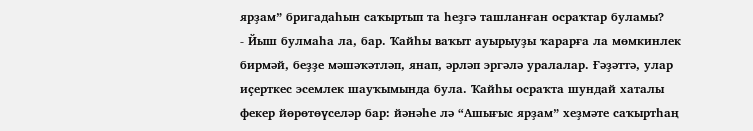ярҙам” бригадаһын саҡыртып та һеҙгә ташланған осраҡтар буламы?
- Йыш булмаһа ла, бар. Ҡайһы ваҡыт ауырыуҙы ҡарарға ла мөмкинлек бирмәй, беҙҙе мәшәҡәтләп, янап, әрләп эргәлә уралалар. Ғәҙәттә, улар иҫерткес эсемлек шауҡымында була. Ҡайһы осраҡта шундай хаталы фекер йөрөтөүселәр бар: йәнәһе лә “Ашығыс ярҙам” хеҙмәте саҡыртһаң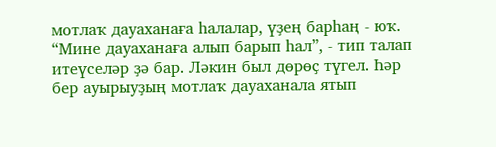мотлаҡ дауаханаға һалалар, үҙең барһаң - юҡ. “Мине дауаханаға алып барып һал”, - тип талап итеүселәр ҙә бар. Ләкин был дөрөҫ түгел. Һәр бер ауырыуҙың мотлаҡ дауаханала ятып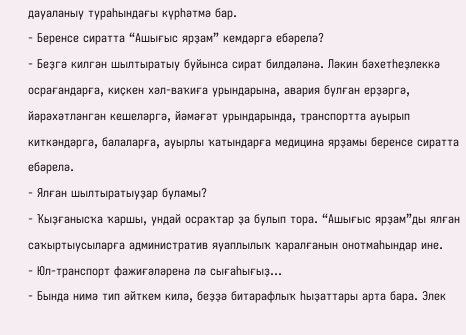дауаланыу тураһындағы күрһәтмә бар.
- Беренсе сиратта “Ашығыс ярҙам” кемдәргә ебәрелә?
- Беҙгә килгән шылтыратыу буйынса сират билдәләнә. Ләкин бәхетһеҙлеккә осрағандарға, киҫкен хәл-ваҡиға урындарына, авария булған ерҙәргә, йәрәхәтләнгән кешеләргә, йәмәғәт урындарында, транспортта ауырып киткәндәргә, балаларға, ауырлы ҡатындарға медицина ярҙамы беренсе сиратта ебәрелә.
- Ялған шылтыратыуҙар буламы?
- Ҡыҙғанысҡа ҡаршы, ундай осраҡтар ҙа булып тора. “Ашығыс ярҙам”ды ялған саҡыртыусыларға административ яуаплылыҡ ҡаралғанын онотмаһындар ине.
- Юл-транспорт фажиғәләренә лә сығаһығыҙ...
- Бында нимә тип әйткем килә, беҙҙә битарафлыҡ һыҙаттары арта бара. Элек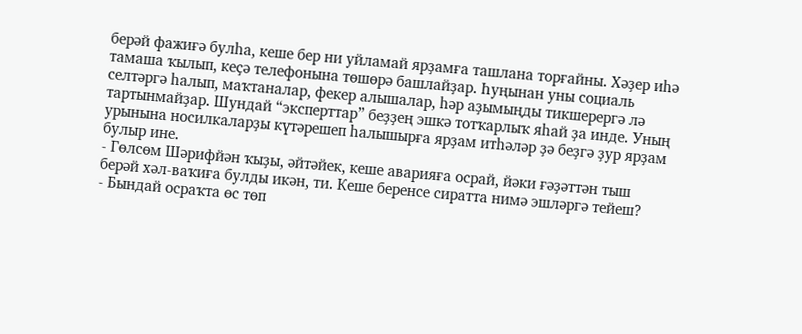берәй фажиғә булһа, кеше бер ни уйламай ярҙамға ташлана торғайны. Хәҙер иһә тамаша ҡылып, кеҫә телефонына төшөрә башлайҙар. Һуңынан уны социаль селтәргә һалып, маҡтаналар, фекер алышалар, һәр аҙымыңды тикшерергә лә тартынмайҙар. Шундай “эксперттар” беҙҙең эшкә тотҡарлыҡ яһай ҙа инде. Уның урынына носилкаларҙы күтәрешеп һалышырға ярҙам итһәләр ҙә беҙгә ҙур ярҙам булыр ине.
- Гөлсөм Шәрифйән ҡыҙы, әйтәйек, кеше аварияға осрай, йәки ғәҙәттән тыш берәй хәл-ваҡиға булды икән, ти. Кеше беренсе сиратта нимә эшләргә тейеш?
- Бындай осраҡта өс төп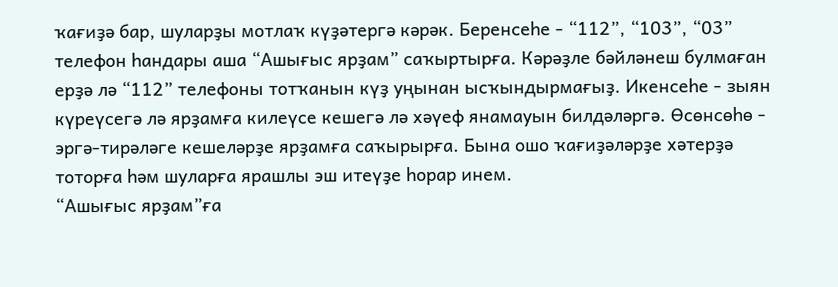ҡағиҙә бар, шуларҙы мотлаҡ күҙәтергә кәрәк. Беренсеһе - “112”, “103”, “03” телефон һандары аша “Ашығыс ярҙам” саҡыртырға. Кәрәҙле бәйләнеш булмаған ерҙә лә “112” телефоны тотҡанын күҙ уңынан ысҡындырмағыҙ. Икенсеһе - зыян күреүсегә лә ярҙамға килеүсе кешегә лә хәүеф янамауын билдәләргә. Өсөнсөһө - эргә-тирәләге кешеләрҙе ярҙамға саҡырырға. Бына ошо ҡағиҙәләрҙе хәтерҙә тоторға һәм шуларға ярашлы эш итеүҙе һорар инем.
“Ашығыс ярҙам”ға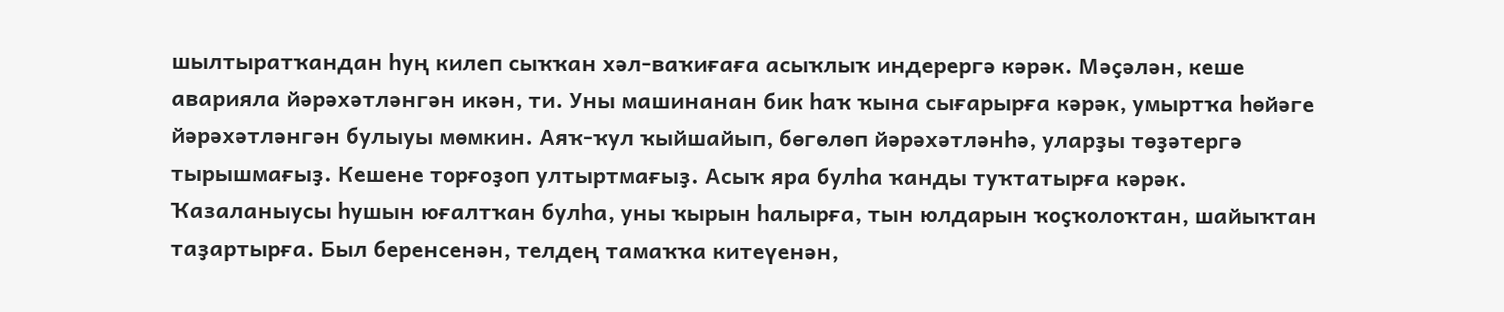шылтыратҡандан һуң килеп сыҡҡан хәл-ваҡиғаға асыҡлыҡ индерергә кәрәк. Мәҫәлән, кеше аварияла йәрәхәтләнгән икән, ти. Уны машинанан бик һаҡ ҡына сығарырға кәрәк, умыртҡа һөйәге йәрәхәтләнгән булыуы мөмкин. Аяҡ-ҡул ҡыйшайып, бөгөлөп йәрәхәтләнһә, уларҙы төҙәтергә тырышмағыҙ. Кешене торғоҙоп ултыртмағыҙ. Асыҡ яра булһа ҡанды туҡтатырға кәрәк. Ҡазаланыусы һушын юғалтҡан булһа, уны ҡырын һалырға, тын юлдарын ҡоҫҡолоҡтан, шайыҡтан таҙартырға. Был беренсенән, телдең тамаҡҡа китеүенән,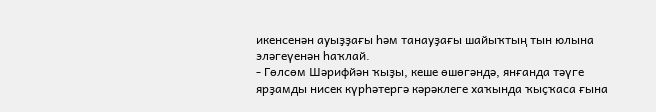икенсенән ауыҙҙағы һәм танауҙағы шайыҡтың тын юлына эләгеүенән һаҡлай.
- Гөлсөм Шәрифйән ҡыҙы, кеше өшөгәндә, янғанда тәүге ярҙамды нисек күрһәтергә кәрәклеге хаҡында ҡыҫҡаса ғына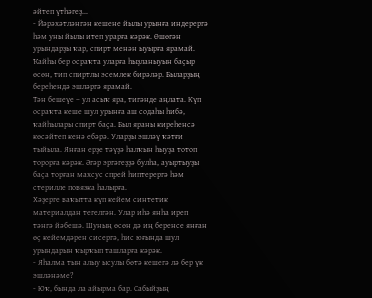әйтеп үтһәгеҙ...
- Йәрәхәтләнгән кешене йылы урынға индерергә һәм уны йылы итеп урарға кәрәк. Өшөгән урындарҙы ҡар, спирт менән ыуырға ярамай. Ҡайһы бер осраҡта уларға һыҙланыуын баҫыр өсөн, тип спиртлы эсемлек бирәләр. Быларҙың береһендә эшләргә ярамай.
Тән бешеүе – ул асыҡ яра, тигәнде аңлата. Күп осраҡта кеше шул урынға аш содаһы һибә, ҡайһылары спирт баҫа. Был яраны киреһенсә көсәйтеп кенә ебәрә. Уларҙы эшләү ҡәтғи тыйыла. Янған ерҙе тәүҙә һалҡын һыуҙа тотоп торорға кәрәк. Әгәр эргәгеҙҙә булһа, ауыртыуҙы баҫа торған махсус спрей һиптерергә һәм стерилле повязка һалырға.
Хәҙерге ваҡытта күп кейем синтетик материалдан тегелгән. Улар иһә янһа иреп тәнгә йәбешә. Шуның өсөн дә иң беренсе янған өҫ кейемдәрен сисергә, һис юғында шул урындарын ҡырҡып ташларға кәрәк.
- Яһалма тын алыу ысулы бөтә кешегә лә бер үк эшләнәме?
- Юҡ, бында ла айырма бар. Сабыйҙың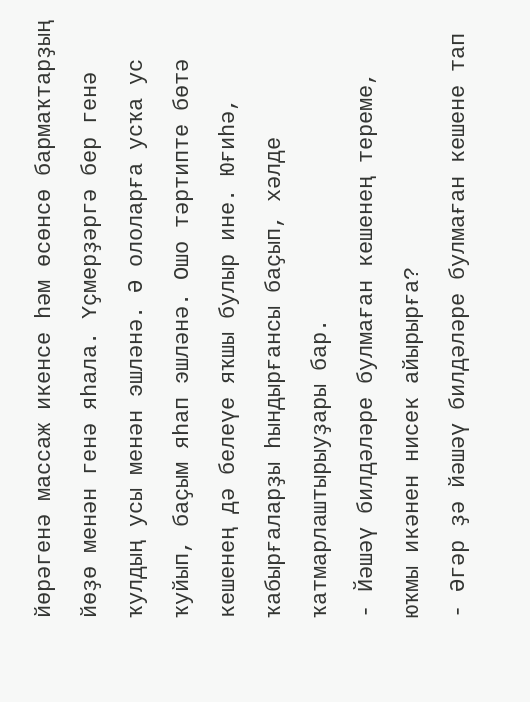йөрәгенә массаж икенсе һәм өсөнсө бармаҡтарҙың йөҙө менән генә яһала. Үҫмерҙәргә бер генә ҡулдың усы менән эшләнә. Ә ололарға усҡа ус ҡуйып, баҫым яһап эшләнә. Ошо тәртипте бөтә кешенең дә белеүе яҡшы булыр ине. Юғиһә, ҡабырғаларҙы һындырғансы баҫып, хәлде ҡатмарлаштырыуҙары бар.
- Йәшәү билдәләре булмаған кешенең тереме, юҡмы икәнен нисек айырырға?
- Әгәр ҙә йәшәү билдәләре булмаған кешене тап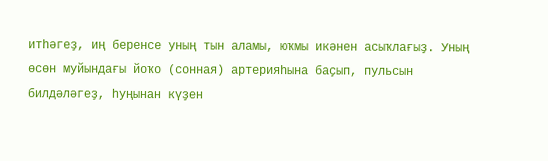итһәгеҙ, иң беренсе уның тын аламы, юҡмы икәнен асыҡлағыҙ. Уның өсөн муйындағы йоҡо (сонная) артерияһына баҫып, пульсын билдәләгеҙ, һуңынан күҙен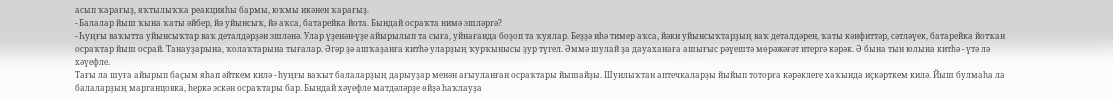асып ҡарағыҙ, яҡтылыҡҡа реакцияһы бармы, юҡмы икәнен ҡарағыҙ.
- Балалар йыш ҡына ҡаты әйбер, йә уйынсыҡ, йә аҡса, батарейка йота. Бындай осраҡта нимә эшләргә?
- Һуңғы ваҡытта уйынсыҡтар ваҡ деталдәрҙән эшләнә. Улар үҙенән-үҙе айырылып та сыға, уйнағанда боҙоп та ҡуялар. Беҙҙә иһә тимер аҡса, йәки уйынсыҡтарҙың ваҡ деталдәрен, ҡаты кәнфиттәр, сәтләүек, батарейка йотҡан осраҡтар йыш осрай. Танауҙарына, ҡолаҡтарына тығалар. Әгәр ҙә ашҡаҙанға китһә уларҙың ҡурҡынысы ҙур түгел. Әммә шулай ҙа дауаханаға ашығыс рәүештә мөрәжәғәт итергә кәрәк. Ә бына тын юлына китһә - үтә лә хәүефле.
Тағы ла шуға айырып баҫым яһап әйткем килә - һуңғы ваҡыт балаларҙың дарыуҙар менән ағыуланған осраҡтары йышайҙы. Шунлыҡтан аптечкаларҙы йыйып тоторға кәрәклеге хаҡында иҫкәрткем килә. Йыш булмаһа ла балаларҙың марганцовка, һеркә эскән осраҡтары бар. Бындай хәүефле матдәләрҙе өйҙә һаҡлауҙа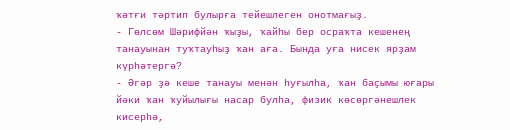ҡәтғи тәртип булырға тейешлеген онотмағыҙ.
- Гөлсөм Шәрифйән ҡыҙы, ҡайһы бер осраҡта кешенең танауынан туҡтауһыҙ ҡан аға. Бында уға нисек ярҙам күрһәтергә?
- Әгәр ҙә кеше танауы менән һуғылһа, ҡан баҫымы юғары йәки ҡан ҡуйылығы насар булһа, физик көсөргәнешлек кисерһә,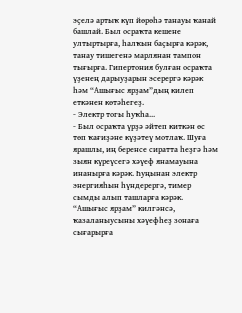эҫелә артыҡ күп йөрөһә танауы ҡанай башлай. Был осраҡта кешене ултыртырға, һалҡын баҫырға кәрәк, танау тишегенә марлянан тампон тығырға. Гипертония булған осраҡта үҙенең дарыуҙарын эсерергә кәрәк һәм “Ашығыс ярҙам”дың килеп еткәнен көтәһегеҙ.
- Электр тогы һуҡһа...
- Был осраҡта үрҙә әйтеп киткән өс төп ҡағиҙәне күҙәтеү мотлаҡ. Шуға ярашлы, иң беренсе сиратта һеҙгә һәм зыян күреүсегә хәүеф янамауына инанырға кәрәк. Һуңынан электр энергияһын һүндерергә, тимер сымды алып ташларға кәрәк. “Ашығыс ярҙам” килгәнсә, ҡазаланыусыны хәүефһеҙ зонаға сығарырға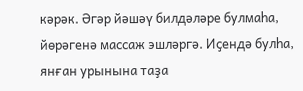кәрәк. Әгәр йәшәү билдәләре булмаһа, йөрәгенә массаж эшләргә. Иҫендә булһа, янған урынына таҙа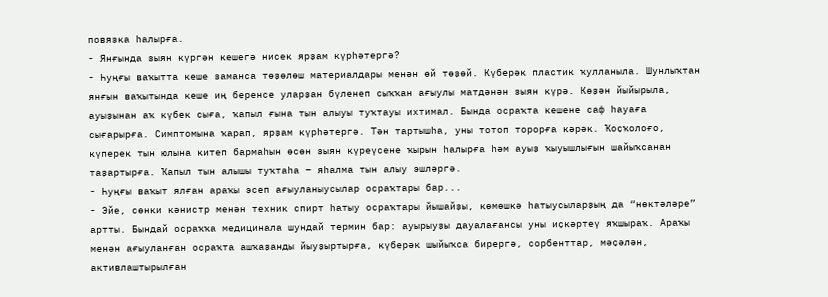повязка һалырға.
- Янғында зыян күргән кешегә нисек ярҙам күрһәтергә?
- Һуңғы ваҡытта кеше заманса төҙөлөш материалдары менән өй төҙөй. Күберәк пластик ҡулланыла. Шунлыҡтан янғын ваҡытында кеше иң беренсе уларҙан бүленеп сыҡҡан ағыулы матдәнән зыян күрә. Көҙән йыйырыла, ауыҙынан аҡ күбек сыға, ҡапыл ғына тын алыуы туҡтауы ихтимал. Бында осраҡта кешене саф һауаға сығарырға. Симптомына ҡарап, ярҙам күрһәтергә. Тән тартышһа, уны тотоп торорға кәрәк. Ҡоҫҡолоғо, күперек тын юлына китеп бармаһын өсөн зыян күреүсене ҡырын һалырға һәм ауыҙ ҡыуышлығын шайыҡсанан таҙартырға. Ҡапыл тын алышы туҡтаһа – яһалма тын алыу эшләргә.
- Һуңғы ваҡыт ялған араҡы эсеп ағыуланыусылар осраҡтары бар...
- Эйе, сөнки кәнистр менән техник спирт һатыу осраҡтары йышайҙы, көмөшкә һатыусыларҙың да “нөктәләре” артты. Бындай осраҡҡа медицинала шундай термин бар: ауырыуҙы дауалағансы уны иҫкәртеү яҡшыраҡ. Араҡы менән ағыуланған осраҡта ашҡаҙанды йыуҙыртырға, күберәк шыйыҡса бирергә, сорбенттар, мәҫәлән, активлаштырылған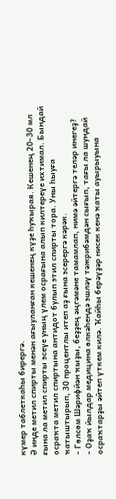күмер таблеткаһы бирергә.
Ә инде метил спирты менән ағыуланған кешенең күҙе һуҡырая. Кешенең 20-30 мл ғына ла метил спирты эсеүе уның үлем осрағына алып килтереүе ихтимал. Бындай осраҡта метил спиртына антидот булып этил спирты тора. Уны һыуға ҡатыштырып, 30 процентлы итеп аҙ ғына эсерергә кәрәк.
- Гөлсөм Шәрифйән ҡыҙы, беҙҙең әңгәмәне тамамлап, нимә әйтергә теләр инегеҙ?
- Оҙаҡ йылдар медицина өлкәһендә эшләү тәжрибәмдән сығып, тағы ла шундай осраҡтарҙы әйтеп үткем килә. Ҡайһы берәүҙәр нисек кенә ҡаты ауырыуына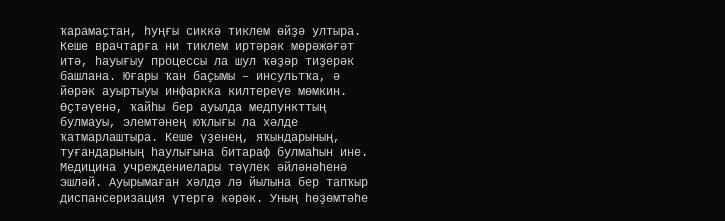ҡарамаҫтан, һуңғы сиккә тиклем өйҙә ултыра. Кеше врачтарға ни тиклем иртәрәк мөрәжәғәт итә, һауығыу процессы ла шул ҡәҙәр тиҙерәк башлана. Юғары ҡан баҫымы – инсультҡа, ә йөрәк ауыртыуы инфаркка килтереүе мөмкин. Өҫтәүенә, ҡайһы бер ауылда медпункттың булмауы, элемтәнең юҡлығы ла хәлде ҡатмарлаштыра. Кеше үҙенең, яҡындарының, туғандарының һаулығына битараф булмаһын ине. Медицина учреждениелары тәүлек әйләнәһенә эшләй. Ауырымаған хәлдә лә йылына бер тапҡыр диспансеризация үтергә кәрәк. Уның һөҙөмтәһе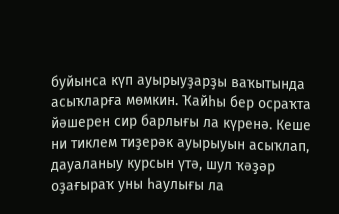буйынса күп ауырыуҙарҙы ваҡытында асыҡларға мөмкин. Ҡайһы бер осраҡта йәшерен сир барлығы ла күренә. Кеше ни тиклем тиҙерәк ауырыуын асыҡлап, дауаланыу курсын үтә, шул ҡәҙәр оҙағыраҡ уны һаулығы ла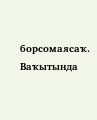борсомаясаҡ. Ваҡытында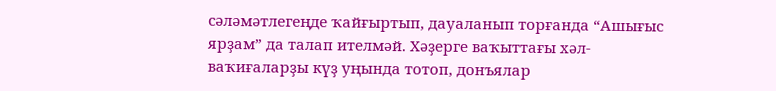сәләмәтлегеңде ҡайғыртып, дауаланып торғанда “Ашығыс ярҙам” да талап ителмәй. Хәҙерге ваҡыттағы хәл-ваҡиғаларҙы күҙ уңында тотоп, донъялар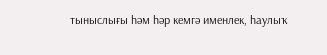тыныслығы һәм һәр кемгә именлек, һаулыҡ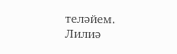теләйем.
Лилиә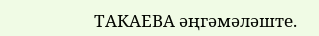ТАКАЕВА әңгәмәләште.